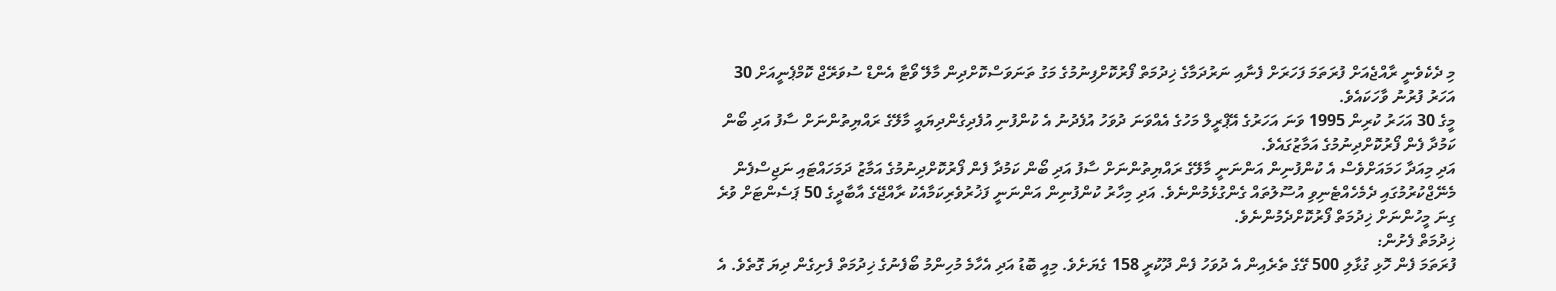މި ދެކެވެނީ ރާއްޖެއަށް ފުރަތަމަ ފަހަރަށް ފެނާއި ނަރުދަމާގެ ޚިދުމަތް ފޯރުކޮށްފިނުމުގެ މަގު ތަނަވަސްކޮށްދިން މާލޭ ވޯޓާ އެންޑް ސުވަރޭޖް ކޮމްޕެނީއަށް 30 އަހަރު ފުރުނު ވާހަކައެވެ.
މީގެ 30 އަހަރު ކުރިން 1995 ވަނަ އަހަރުގެ އޭޕްރީލް މަހުގެ އެއްވަނަ ދުވަހު އުފެދުނު އެ ކުންފުނި އުފެދިގެންދިޔައީ މާލޭގެ ރައްޔިތުންނަށް ސާފު އަދި ބޯން ކަމުދާ ފެން ފޯރުކޮށްދިނުމުގެ އަމާޒުގައެވެ.
އަދި މިއަދާ ހަމައަށްވެސް އެ ކުންފުނިން އަންނަނީ މާލޭގެ ރައްޔިތުންނަށް ސާފު އަދި ބޯން ކަމުދާ ފެން ފޯރުކޮށްދިނުމުގެ އަމާޒު ދަމަހައްޓައި ނަޖިސްފެން މެނޭޖްކުރުމުގައި ދެމެހެއްޓެނިވި އުސޫލުތައް ގެންގުޅެމުންނެވެ. އަދި މިހާރު ކުންފުނިން އަންނަނީ ފަޚުރުވެރިކަމާއެކު ރާއްޖޭގެ އާބާދީގެ 50 ޕަސެންޓަށް ވުރެ ގިނަ މީހުންނަށް ޚިދުމަތް ފޯރުކޮށްދެމުންނެވެ.
ޚިދުމަތް ފެށުން:
ފުރަތަމަ ފެން ހޮޅި ގުޅާލި 500 ގޭގެ ތެރެއިން އެ ދުވަހު ފެން ދޫކުރީ 158 ގެޔަށެވެ. މިއީ ބޮޑު އަދި އެހާމެ މުހިންމު ބޯފެނުގެ ޚިދުމަތް ފެށިގެން ދިޔަ ގޮތެވެ. އެ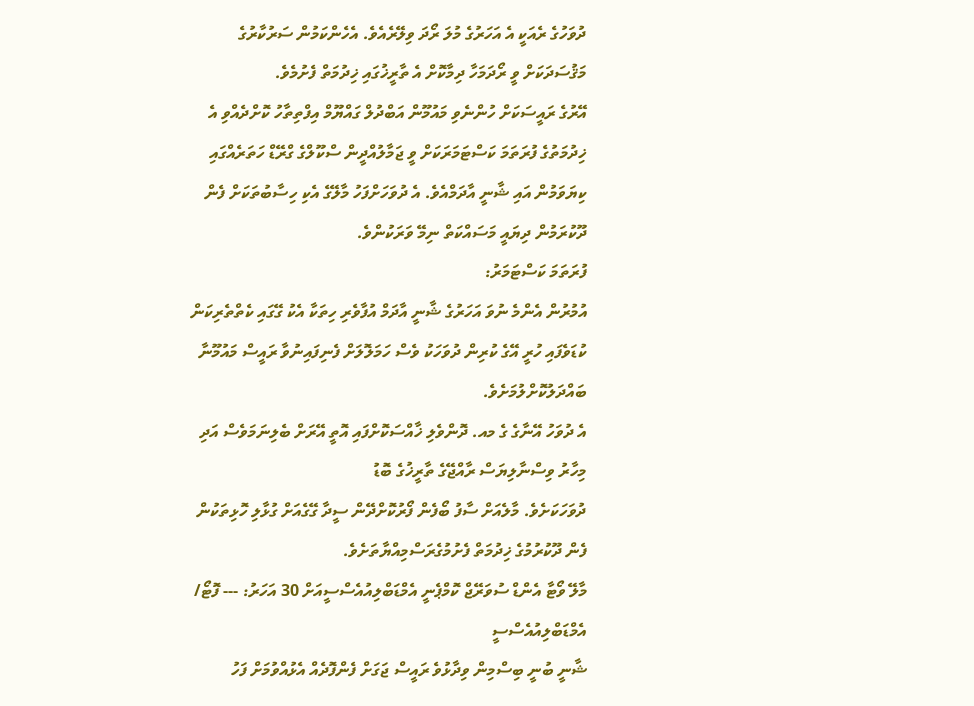ދުވަހުގެ ރެއަކީ އެ އަހަރުގެ މުލަ ރޯދަ ވިލޭރެއެވެ. އެހެންކަމުން ސަރުކާރުގެ މަޤުސަދަކަށް ވީ ރޯދަމަހާ ދިމާކޮށް އެ ތާރީޚުގައި ޚިދުމަތް ފެށުމެވެ.
އޭރުގެ ރައީސަކަށް ހުންނެވި މައުމޫން އަބްދުލް ގައްޔޫމް އިފްތިތާހު ކޮށްދެއްވި އެ ޚިދުމަތުގެ ފުރަތަމަ ކަސްޓަމަރަކަށް ވީ ޖަމާލުއްދީން ސްކޫލްގެ ގްރޭޑް ހަތަރެއްގައި ކިޔަވަމުން އައި ޝާނީ އާދަމްއެވެ. އެ ދުވަހަށްފަހު މާލޭގެ އެކި ހިސާބުތަކަށް ފެން ދޫކުރަމުން ދިޔައީ މަސައްކަތް ނިމޭ ވަރަކުންވެ.
ފުރަތަމަ ކަސްޓަމަރު:
އުމުރުން އެންމެ ނުވަ އަހަރުގެ ޝާނީ އާދަމް އުފާވެރި ހިތަކާ އެކު ގޭގައި ކެތްތެރިކަން ކުޑަވެފައި ހުރީ އޭގެ ކުރިން ދުވަހަކު ވެސް ހަމަލޮލަށް ފެނިފައިނުވާ ރައީސް މައުމޫނާ ބައްދަލުކޮށްލުމަށެވެ.
އެ ދުވަހު އޭނާގެ ގެ މއ. ދޮންވެލި ޚާއްސަކޮށްފައި އޮތީ އޭރަށް ބެލިނަމަވެސް އަދި މިހާރު ވިސްނާލިޔަސް ރާއްޖޭގެ ތާރީޚުގެ ބޮޑު
ދުވަހަކަށެވެ. މާލެއަށް ސާފު ބޯފެން ފޯރުކޮށްދޭން ސީދާ ގޭގެއަށް ގުޅާލި ހޮޅިތަކުން ފެން ދޫކުރުމުގެ ޚިދުމަތް ފެށުމުގެރަސްމިއްޔާތަށެވެ.
މާލޭ ވޯޓާ އެންޑް ސުވަރޭޖް ކޮމްޕެނީ އެމްޑަބްލިއުއެސްސީއަށް 30 އަހަރު: --- ފޮޓޯ/ އެމްޑަބްލިއުއެސްސީ
ޝާނީ ބުނީ ބިސްމިން ވިދާޅުވެ ރައީސް ޖަގަށް ފެންފޮދެއް އެޅުއްވުމަށް ފަހު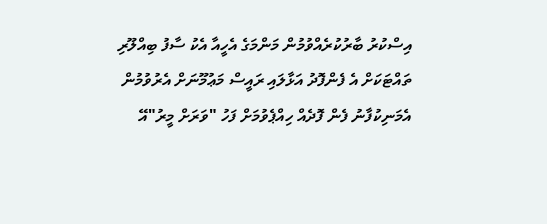އިސްކުރު ބާރުކުރެއްވުމުން މަންމަގެ އެހީއާ އެކު ސާފު ބިއްލޫރި ތައްޓަކަށް އެ ފެންފޮދު އަޅާލައި ރައީސް މަޢުމޫނަށް އެރުވުމުން އެމަނިކުފާނު ފެން ފޮދެއް ހިއްޕެވުމަށް ފަހު "ވަރަށް މީރު"އޭ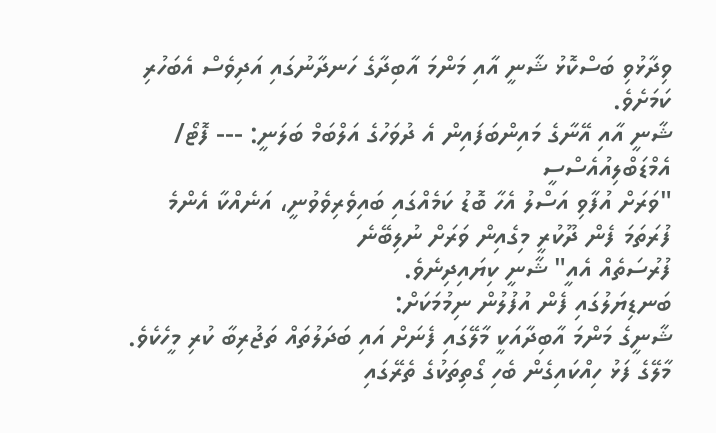ވިދާޅުވި ބަސްކޮޅު ޝާނީ އާއި މަންމަ އާބިދާގެ ހަނދާނުގައި އަދިވެސް އެބަހުރި ކަމަށެވެ.
ޝާނީ އާއި އޭނާގެ މައިންބަފައިން އެ ދުވަހުގެ އަލްބަމް ބަލަނީ: --- ފޮޓޯ/ އެމްޑަބްލިއުއެސްސީ
"ވަރަށް އުފާވި އަސްލު އެހާ ބޮޑު ކަމެއްގައި ބައިވެރިވެވުނީ، އަނެއްކާ އެންމެ ފުރަތަމަ ފެން ދޫކުރީ މިގެއިން ވަރަށް ނުލިބޭނެ
ފުރުސަތެއް އެއީ" ޝާނީ ކިޔައިދިނެވެ.
ބަނޑިޔަލުގައި ފެން އުފުލުން ނިމުމަކަށް:
ޝާނީގެ މަންމަ އާބިދާއަކީ މާލޭގައި ފެނަށް އައި ބަދަލުތައް ތަޖުރިބާ ކުރި މީހެކެވެ. މާލޭގެ ފަޅު ހިއްކައިގެން ބެހި ގޯތިތަކުގެ ތެރޭގައި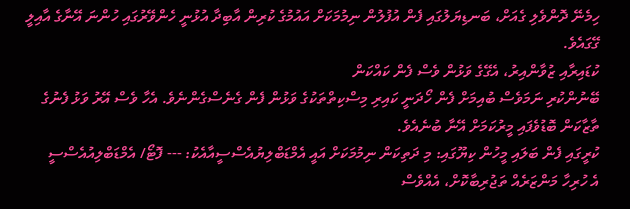ހިމެނޭ ދޮންވެލި ގެއަށް، ބަނޑިޔަލުގައި ފެން އުފުލުން ނިމުމަކަށް އައުމުގެ ކުރިން އާބިދާ އުޅުނީ ހެންވޭރުގައި ހުންނަ އޭނާގެ އާއިލީ ގޭގައެވެ.
ކުޑައިރާއި ޒުވާންއިރު، އެގޭގެ ވަޅުން ވެސް ފެން ކައްކަން
ބޭނުންކުރި ނަމަވެސް ބުއިމަށް ފެން ހޯދަނީ ކައިރި މިސްކިތްތަކުގެ ވަޅުން ފެން ގެނެސްގެންނެވެ. އެހާ ވެސް އޭރު ވަޅު ފެނުގެ
ތާޒާކަން ބޮޑުވެފައި މީރުކަމަށް އޭނާ ބުނެއެވެ.
ކުރީގައި ފެން ބަލައި މީހުން ކިޔޫގައި: މި ދަތިކަން ނިމުމަކަށް އައީ އެމްޑަބްލިޔުއެސްސީއާއެކު: --- ފޮޓޯ/ އެމްޑަބްލިއުއެސްސީ
އެ ހުރިހާ މަންޒަރެއް ތަޖުރިބާކޮށް، އެއްވެސް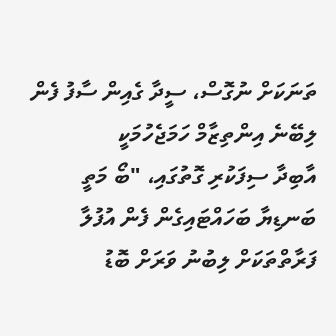ތަނަކަށް ނުގޮސް، ސީދާ ގެއިން ސާފު ފެން ލިބޭނެ އިންތިޒާމް ހަމަޖެހުމަކީ
އާބިދާ ސިފަކުރި ގޮތުގައި، "ބޯ މަތީ ބަނޑިޔާ ބަހައްޓައިގެން ފެން އުފުލާ ފަރާތްތަކަށް ލިބުނު ވަރަށް ބޮޑު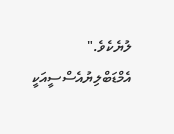ލުޔެކެވެ."
އެމްޑަބްލިޔުއެސްސީއަކީ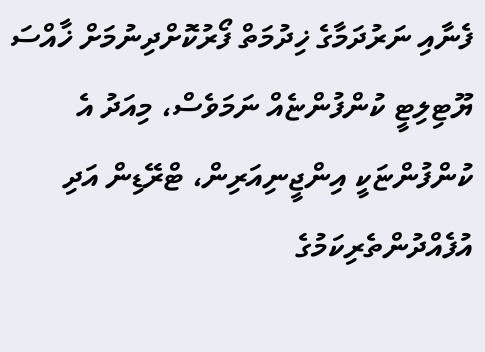ފެނާއި ނަރުދަމާގެ ޚިދުމަތް ފޯރުކޮށްދިނުމަށް ޚާއްސަ ޔޫޓިލިޓީ ކުންފުންޏެއް ނަމަވެސް، މިއަދު އެ ކުންފުންޏަކީ އިންޖީނިއަރިން، ޓްރޭޑިން އަދި އުފެއްދުންތެރިކަމުގެ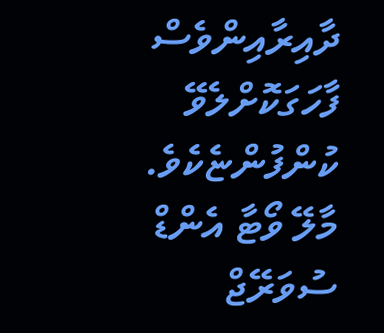ދާއިރާއިންވެސް ފާހަގަކޮށްލެވޭ ކުންފުންޏެކެވެ.
މާލޭ ވޯޓާ އެންޑް ސުވަރޭޖް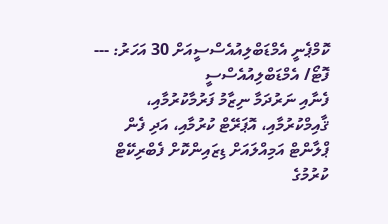ކޮމްޕެނީ އެމްޑަބްލިއުއެސްސީއަށް 30 އަހަރު: --- ފޮޓޯ/ އެމްޑަބްލިއުއެސްސީ
ފެނާއި ނަރުދަމާ ނިޒާމު ފަރުމާކުރުމާއި، ޤާއިމްކުރުމާއި، އޮޕަރޭޓް ކުރުމާއި، އަދި ފެން ޕްލާންޓް އަމިއްލައަށް ޑިޒައިންކޮށް ފެބްރިކޭޓް ކުރުމުގެ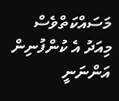މަސައްކަތްވެސް މިއަދު އެ ކުންފުނިން އަންނަނީ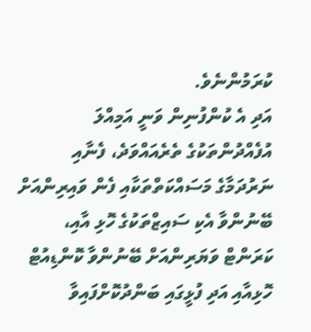ކުރަމުންނެވެ.
އަދި އެ ކުންފުނިން ވަނީ އަމިއްލަ އުފެއްދުންތަކުގެ ތެރެއައްވަދެ، ފެނާއި ނަރުދަމާގެ މަސައްކަތްތަކާއި ފެން ވައިރިންއަށް ބޭނުންވާ އެކި ސައިޒްތަކުގެ ހޮޅި އާއި، ކަރަންޓް ވަޔަރިންއަށް ބޭނުންވާ ކޮންޑިއުޓް ހޮޅިއާއި އަދި ފުޅީގައި ބަންދުކޮށްފައިވާ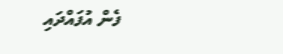ފެން އުފައްދައި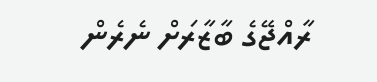ރާއްޖޭގެ ބާޒާރަށް ނެރެން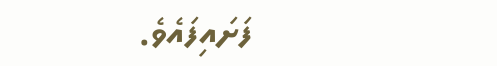ފަށައިފައެވެ.